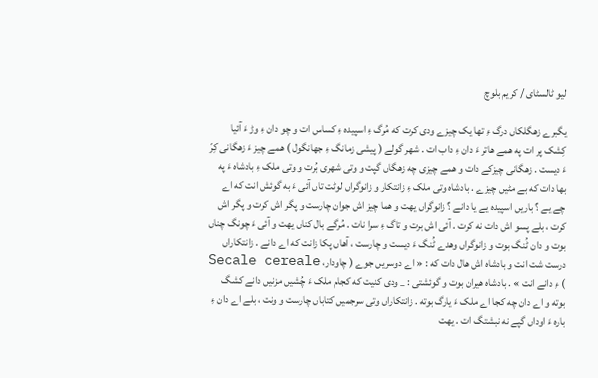لیو ٹالسٹای / کریم بلوچ

یگبرے زهگلکاں درگ ءِ تها یک چیزے ودی کرت که مُرگ ءِ اسپیده ءِ کساس ات و چو دان ءِ وڑ ءَ آئیا کِشک پر ات په همے هاتر ءَ دان ءِ داب ات . شهر گولے ( پیشی زمانگ ءِ جهانگول ) همے چیز ءَ زهگانی کِرّ ءَ دیست . زهگانی چیزکے دات و همے چیزی چه زهگاں گپت و وتی شهری بُرت و وتی ملک ءِ بادشاه ءَ په بها دات که بے مٹیں چیزے . بادشاه وتی ملک ءِ زانتکار و زانوگراں لوٹت تاں آئی ءَ به گوئش انت که اے چے یے ؟ باریں اسپیده یے یا دانے ؟ زانوگراں یهت و هما چیز اش جوان چارست و پگر اش کرت و پگر اش کرت ، بلے پسو اش دات نه کرت . آئی اش برت و تاگ ءِ سرا نات . مُرگے بال کناں یهت و آئی ءَ چونگ چناں بوت و دان ٹُنگ بوت و زانوگراں وهدے ٹُنگ ءَ دیست و چارست ، آهاں پکا زانت که اے دانے . زانتکاراں درست شت انت و بادشاه اش هال دات که : « اے دوسریں جوے ( چاودار، Secale cereale ) ءِ دانے انت » . بادشاه هیران بوت و گوئشتی : _ ودی کنیت که کجام ملک ءَ چُشیں مزنیں دانے کشگ بوته و اے دان چه کجا اے ملک ءَ یارگ بوته . زانتکاراں وتی سرجمیں کتاباں چارست و ونت ، بلے اے دان ءِ باره ءَ اوداں گپے نه نبشتگ ات . یهت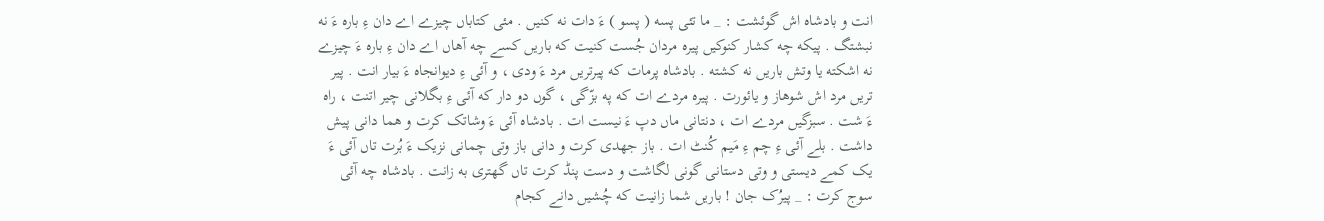انت و بادشاه اش گوئشت : _ ما تئی پسه ( پسو ) ءَ دات نه کنیں . مئی کتاباں چیزے اے دان ءِ باره ءَ نه نبشتگ . پیکه چه کشار کنوکیں پیره مردان جُست کنیت که باریں کسے چه آهاں اے دان ءِ باره ءَ چیزے نه اشکته یا وتش باریں نه کشته . بادشاه پرمات که پیرتریں مرد ءَ ودی ، و آئی ءِ دیوانجاه ءَ بیار انت . پیر تریں مرد اش شوهاز و یائورت . پیره مردے ات که په بزّگی ، گوں دو دار که آئی ءِ بگلانی چیر اتنت ، راه ءَ شت . سبزگیں مردے ات ، دنتانی ماں دپ ءَ نیست ات . بادشاه آئی ءَ وشاتک کرت و هما دانی پیش داشت . بلے آئی ءِ چم ءِ مَیم کُنٹ ات . باز جهدی کرت و دانی باز وتی چمانی نزیک ءَ بُرت تاں آئی ءَ یک کمے دیستی و وتی دستانی گونی لگاشت و دست پنڈ کرت تاں گهتری به زانت . بادشاه چه آئی سوج کرت : _ پیرُک جان ! باریں شما زانیت که چُشیں دانے کجام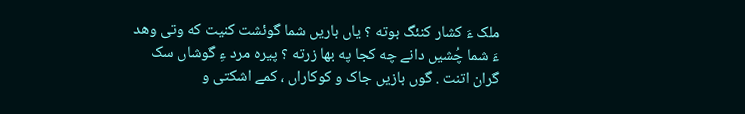ملک ءَ کشار کنئگ بوته ؟ یاں باریں شما گوئشت کنیت که وتی وهد ءَ شما چُشیں دانے چه کجا په بها زرته ؟ پیره مرد ءِ گوشاں سک گران اتنت . گوں بازیں جاک و کوکاراں ، کمے اشکتی و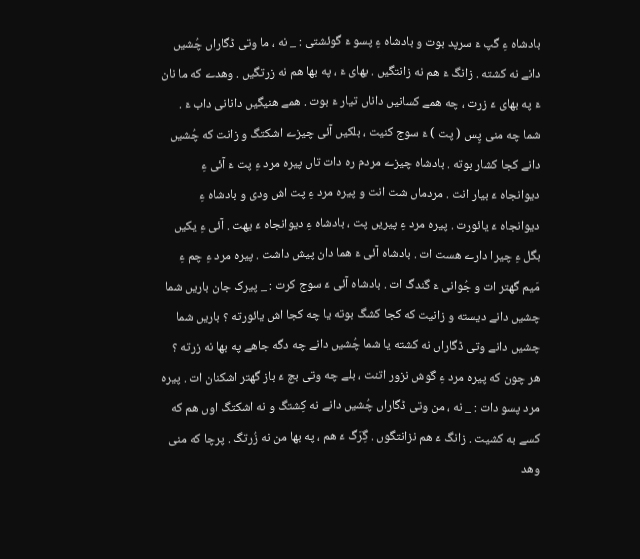بادشاه ءِ گپ ءَ سرپد بوت و بادشاه ءِ پسو ءَ گوئشتی : _ نه ، ما وتی ڈگاراں چُشیں دانے نه کشته . زانگ ءَ هم نه زانتگیں . بهای ءَ ، په بها هم نه زرتگیں . وهدے که ما نان ءَ په بهای ءَ زرت ، چه همے کسانیں داناں تیار ءَ بوت . همے هنیگیں دانانی داب ءَ . شما چه منی پِس ( پت ) ءَ سوج کنیت ، بلکیں آئی چیزے اشکتگ و زانت که چُشیں دانے کجا کشار بوته . بادشاه چیزے مردم ره دات تاں پیره مرد ءِ پت ءَ آئی ءِ دیوانجاه ءَ بیار انت . مردماں شت انت و پیره مرد ءِ پت اش ودی و بادشاه ءِ دیوانجاه ءَ یائورت . پیره مرد ءِ پیریں پت ، بادشاه ءِ دیوانجاه ءَ یهت . آئی ءِ یکیں بگل ءِ چیرا دارے هست ات . بادشاه آئی ءَ هما دان پیش داشت . پیره مرد ءِ چم ءِ مَیم گهتر ات و جُوانی ءَ گندگ ات . بادشاه آئی ءَ سوج کرت : _ پیرک جان باریں شما چشیں دانے دیسته و زانیت که کجا کشگ بوته یا چه کجا اش یائورته ؟ باریں شما چشیں دانے وتی ڈگاراں نه کشته یا شما چُشیں دانے چه دگه جاهے په بها نه زرته ؟ هر چون که پیره مرد ءِ گوش نزور اتنت ، بلے چه وتی بچ ءَ باز گهتر اشکنان ات . پیره مرد پسو دات : _ نه ، من وتی ڈگاراں چُشیں دانے نه کِشتگ و نه اشکتگ اوں هم که کسے به کشیت . زانگ ءَ هم نزانتگوں . گِرَگ ءَ هم ، په بها من نه زُرتگ . پرچا که منی وهد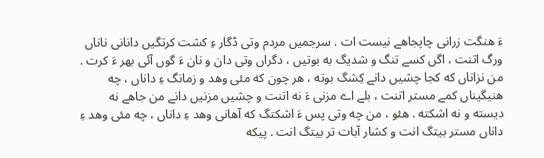ءَ هنگت زرانی چاپجاهے نیست ات . سرجمیں مردم وتی ڈگار ءِ کشت کرتگیں دانانی ناناں ورگ اتنت ، اگں کسے تنگ و شدیگ به بوتیں ، دگراں وتی دان و نان ءَ گوں آئی بهر ءَ کرت . من نزاناں که کجا چشیں دانے کِشگ بوته ، هر چون که مئی وهد و زمانگ ءِ داناں ، چه هنیگیناں کمے مستر اتنت ، بلے اے مزنی ءَ نه اتنت و چشیں مزنیں دانے من جاهے نه دیسته و نه اشکته . هئو ، من چه وتی پس ءَ اشکتگ که آهانی وهد ءِ داناں ، چه مئی وهد ءِ داناں مستر بیتگ انت و کشار آبات تر بیتگ انت . پیکه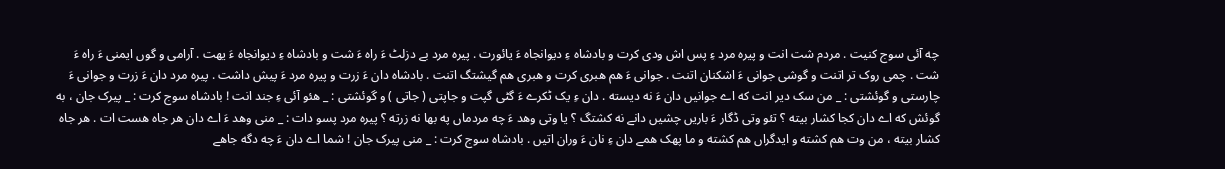چه آئی سوج کنیت . مردم شت انت و پیره مرد ءِ پس اش ودی کرت و بادشاه ءِ دیوانجاه ءَ یائورت . پیره مرد بے دزلٹ ءَ راه ءَ شت و بادشاه ءِ دیوانجاه ءَ یهت . آرامی و گوں ایمنی ءَ راه ءَ شت . چمی روک تر اتنت و گوشی جوانی ءَ اشکنان اتنت . جوانی ءَ هم هبری کرت و هبری هم گیشتگ اتنت . بادشاه دان ءَ زرت و پیره مرد ءَ پیش داشت . پیره مرد دان ءَ زرت و جوانی ءَ چارستی و گوئشتی : _ من سک دیر انت که اے جوانیں دان ءَ نه دیسته . دان ءِ یک ٹکرے ءَ گٹی گپت و جاپتی ( جاتی ) و گوئشتی : _ هئو آئی ءِ جند انت ! بادشاه سوج کرت : _ پیرک جان ، به گوئش که اے دان کجا کشار بیته ؟ تئو وتی ڈگار ءَ باریں چشیں دانے نه کشتگ ؟ یا وتی وهد ءَ چه مردماں په بها نه زرته ؟ پیره مرد پسو دات : _ منی وهد ءَ اے دان هر جاه هست ات . هر جاه کشار بیته ، من وت هم کشته و ایدگراں هم کشته و ما پهک همے دان ءِ نان ءَ وران اتیں . بادشاه سوج کرت : _ منی پیرک جان ! شما اے دان ءَ چه دگه جاهے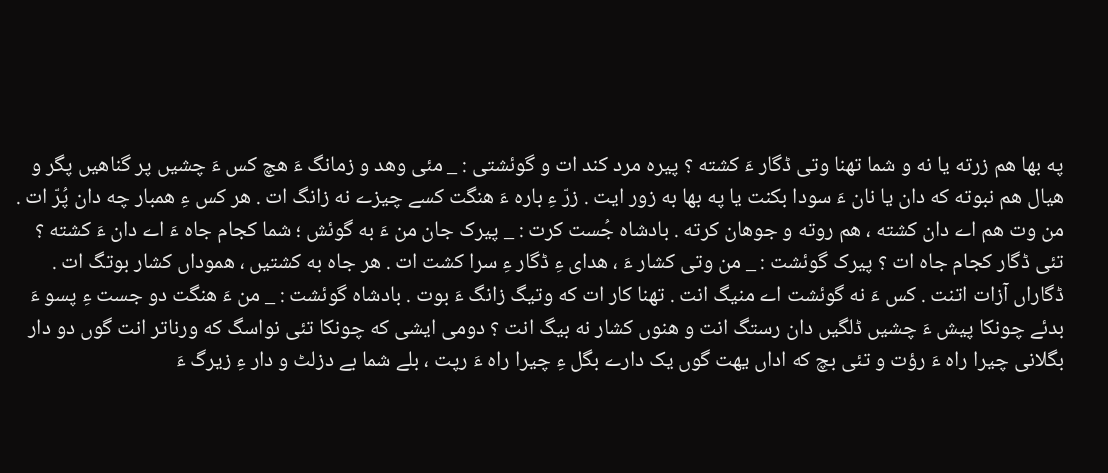په بها هم زرته یا نه و شما تهنا وتی ڈگار ءَ کشته ؟ پیره مرد کند ات و گوئشتی : _ مئی وهد و زمانگ ءَ هچ کس ءَ چشیں پر گناهیں پگر و هیال هم نبوته که دان یا نان ءَ سودا بکنت یا په بها به زور ایت . زرّ ءِ باره ءَ هنگت کسے چیزے نه زانگ ات . هر کس ءِ همبار چه دان پُرّ ات . من وت هم اے دان کشته ، هم روته و جوهان کرته . بادشاه جُست کرت : _ پیرک جان من ءَ به گوئش ؛ شما کجام جاه ءَ اے دان ءَ کشته ؟ تئی ڈگار کجام جاه ات ؟ پیرک گوئشت : _ من وتی کشار ءَ ، هدای ءِ ڈگار ءِ سرا کشت ات . هر جاه به کشتیں ، هموداں کشار بوتگ ات . ڈگاراں آزات اتنت . کس ءَ نه گوئشت اے منیگ انت . تهنا کار ات که وتیگ زانگ ءَ بوت . بادشاه گوئشت : _ من ءَ هنگت دو جست ءِ پسو ءَ بدئے چونکا پیش ءَ چشیں ڈلگیں دان رستگ انت و هنوں کشار نه بیگ انت ؟ دومی ایشی که چونکا تئی نواسگ که ورناتر انت گوں دو دار بگلانی چیرا راه ءَ رؤت و تئی بچ که اداں یهت گوں یک دارے بگل ءِ چیرا راه ءَ رپت ، بلے شما بے دزلٹ و دار ءِ زیرگ ءَ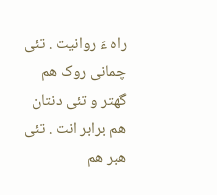راه ءَ روانیت . تئی چمانی روک هم گهتر و تئی دنتان هم برابر انت . تئی هبر هم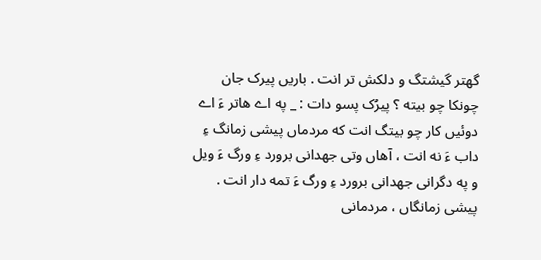گهتر گیشتگ و دلکش تر انت . باریں پیرک جان چونکا چو بیته ؟ پیرُک پسو دات : _ په اے هاتر ءَ اے دوئیں کار چو بیتگ انت که مردماں پیشی زمانگ ءِ داب ءَ نه انت ، آهاں وتی جهدانی برورد ءِ ورگ ءَ ویل و په دگرانی جهدانی برورد ءِ ورگ ءَ تمه دار انت . پیشی زمانگاں ، مردمانی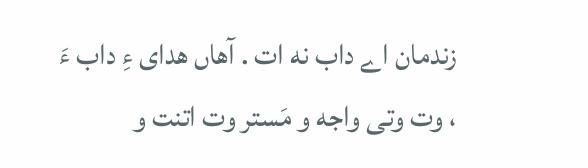زندمان اے داب نه ات . آهاں هدای ءِ داب ءَ ، وت وتی واجه و مَستر وت اتنت و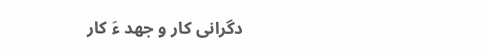دگرانی کار و جهد ءَ کار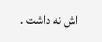اش نه داشت .